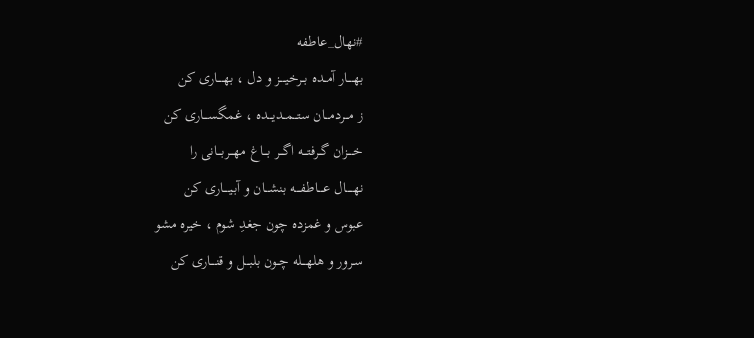#نهال_عاطفه
بهــــار آمــده بــرخیــــز و دل ، بهــــاری کن
ز مـــردمـــان ستـــمــدیـــده ، غمگســـاری کن
خــــزان گــرفتـــه اگـــر بـــاغ مهـــربـــانی را
نهـــــال عــــاطفــــه بنشـــان و آبـیــــاری کن
عبوس و غمزده چون جغدِ شوم ، خیره مشو
سـرور و هلهـــله چــون بلبـــل و قنــــاری کن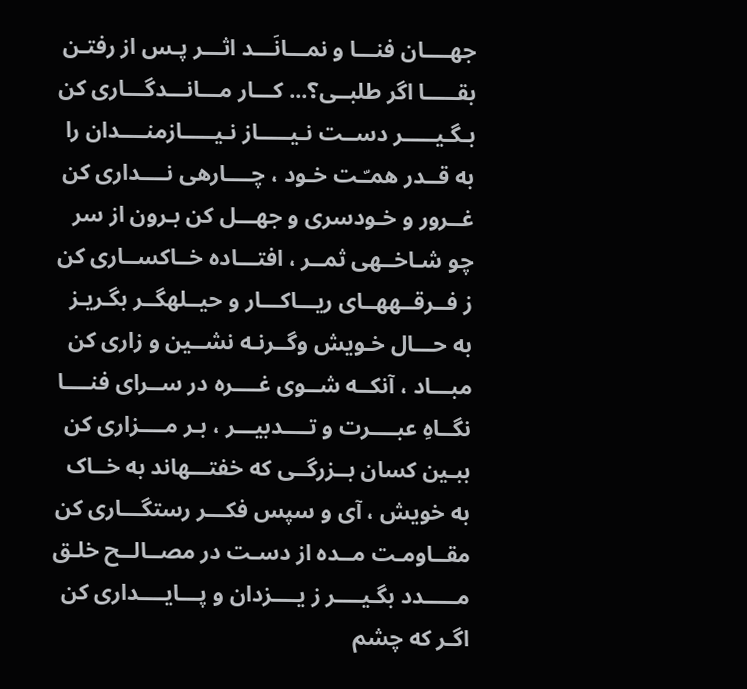جهــــان فنـــا و نمـــانَـــد اثـــر پـس از رفتـن
بقـــــا اگر طلبــی؟... کـــار مـــانـــدگـــاری کن
بـگـیـــــر دســت نـیـــــاز نـیـــــازمنــــدان را
به قــدر همـّـت خـود ، چــــارهی نــــداری کن
غــرور و خـودسری و جهـــل کن بـرون از سر
چو شـاخــهی ثمــر ، افتـــاده خــاکســاری کن
ز فــرقــههــای ریـــاکـــار و حیــلهگــر بگـریـز
به حـــال خـویش وگــرنـه نشــین و زاری کن
مبـــاد ، آنکــه شــوی غــــره در ســرای فنــــا
نگــاهِ عبــــرت و تــــدبیـــر ، بـر مــــزاری کن
ببـین کسان بــزرگــی که خفتـــهاند به خــاک
به خویش ، آی و سپس فکـــر رستگـــاری کن
مقــاومـت مــده از دسـت در مصــالــح خلـق
مـــــدد بگـیــــر ز یــــزدان و پـــایــــداری کن
اگـر که چشم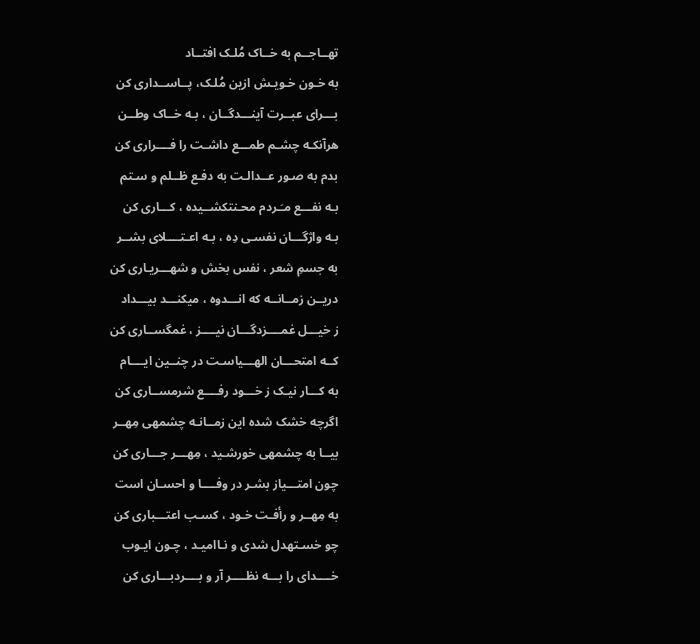تهــاجــم به خــاک مُلـک افتــاد
به خـون خـویـش ازین مُلـک، پــاســداری کن
بـــرای عبــرت آینـــدگــان ، بـه خــاک وطــن
هرآنکـه چشـم طمـــع داشـت را فــــراری کن
بدم به صـور عــدالـت به دفـع ظــلم و سـتم
بـه نفـــع مـَـردم محـنتکشــیده ، کـــاری کن
بـه واژگـــان نفسـی دِه ، بـه اعـتــــلای بشــر
به جسمِ شعر ، نفس بخش و شهـــریـاری کن
دریــن زمــانــه که انـــدوه ، میکنـــد بیـــداد
ز خیـــل غمــــزدگـــان نیــــز ، غمگســاری کن
کــه امتحـــان الهـــیاسـت در چنــین ایــــام
به کـــار نیـک ز خـــود رفــــع شرمســاری کن
اگرچه خشک شده این زمــانـه چشمهی مِهــر
بیــا به چشمهی خورشـید ، مِهـــر جـــاری کن
چون امتـــیاز بشـر در وفــــا و احسـان است
به مِهــر و رأفـت خـود ، کسـب اعتـــباری کن
چو خسـتهدل شدی و نـاامیـد ، چـون ایـوب
خــــدای را بـــه نظــــر آر و بــــردبـــاری کن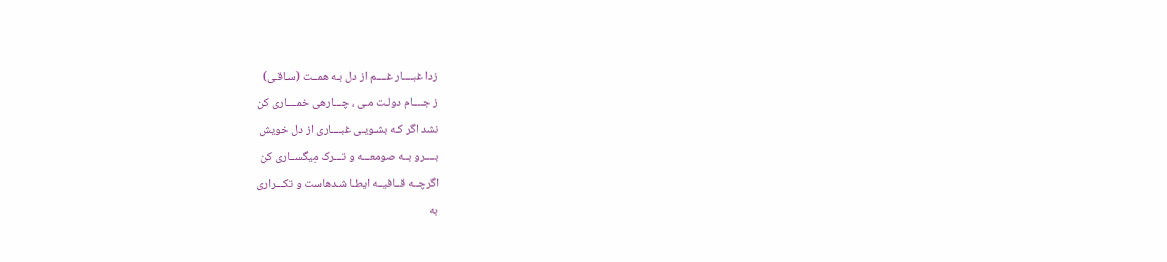زدا غبــــار غــــم از دل بـه همــت (سـاقـی)
ز جــــام دولـت مـی ، چـــارهی خمــــاری کن
نشد اگر کـه بشـویـی غبــــاری از دل خویش
بــــرو بــه صومعـــه و تـــرک مِیگســاری کن
اگرچــه قــافیــه ایطـا شـدهاست و تکـــراری
به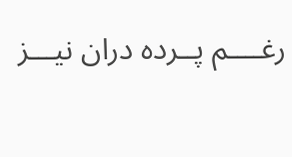رغــــم پــرده دران نیـــز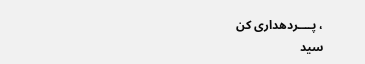، پــــردهداری کن
سید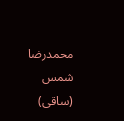محمدرضا شمس (ساقی)